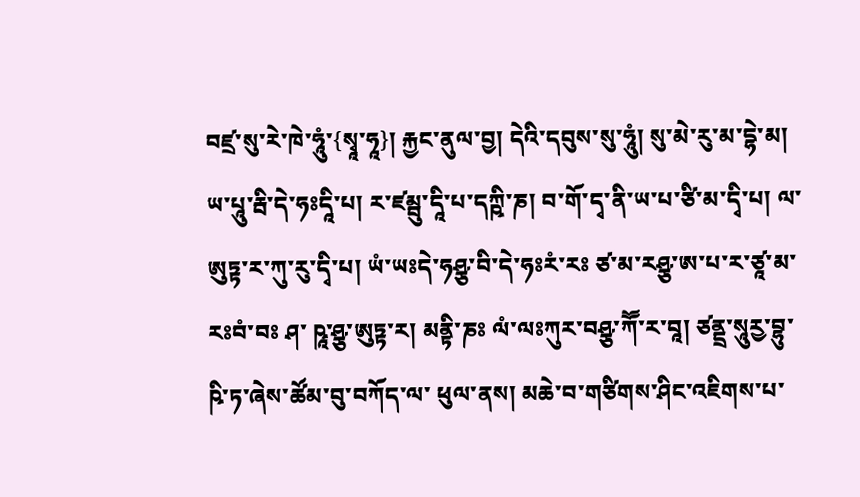བཛྲ་སུ་རེ་ཁེ་ཧཱུཾ་{སྭཱ་ཧཱ}། རྐྱང་ནུལ་བྱ། དེའི་དབུས་སུ་ཧཱུཾ། སུ་མེ་རུ་མ་དྷེ་མ། ཡ་པཱུ་རྦི་དེ་ཧཿདཱི་པ། ར་ཛམྦུ་དཱི་པ་དཀྵི་ཎ། བ་གོ་དྭ་ནི་ཡ་པ་ཙི་མ་དྭི་པ། ལ་ ཨུཏྟ་ར་ཀུ་རུ་དྭི་པ། ཡཾ་ཡཿདེ་ཧཤྩ་བི་དེ་ཧཿརཾ་རཿ ཙ་མ་རཤྩ་ཨ་པ་ར་ཙཱ་མ་རཿབཾ་བཿ ཤ་ ཥཱ་ཤྩ་ཨུཏྟ་ར། མནྟི་ཎཿ ལཾ་ལཿཀུར་བཤྩ་ཀཽ་ར་བཱ། ཙནྡྲ་སཱུརྱ་བྷུ་ཥི་ཏ་ཞེས་ཚོམ་བུ་བཀོད་ལ་ ཕུལ་ནས། མཆེ་བ་གཙིགས་ཤིང་འཇིགས་པ་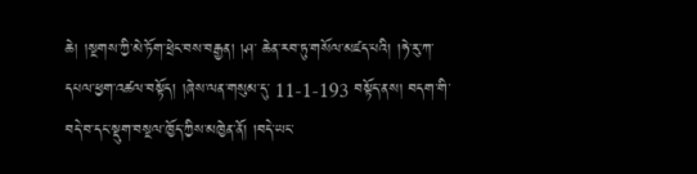ཆེ། །སྔགས་ཀྱི་མེ་ཏོག་ཕྲེང་བས་བརྒྱན། །ཤ་ ཆེན་རབ་ཏུ་གསོལ་མཛད་པའི། །ཧེ་རུ་ཀ་དཔལ་ཕྱག་འཚལ་བསྟོད། །ཞེས་ལན་གསུམ་དུ་ 11-1-193 བསྟོད་ནས། བདག་གི་བདེ་བ་དང་སྡུག་བསྔལ་ཁྱོད་ཀྱིས་མཁྱེན་ནོ། །བདེ་ཡང་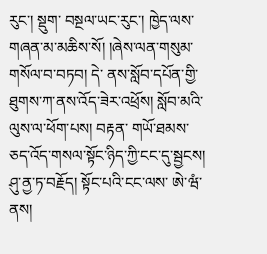རུང་། སྡུག་ བསྔལ་ཡང་རུང་། ཁྱེད་ལས་གཞན་མ་མཆིས་སོ། །ཞེས་ལན་གསུམ་གསོལ་བ་བཏབ། དེ་ ནས་སློབ་དཔོན་གྱི་ཐུགས་ཀ་ནས་འོད་ཟེར་འཕྲོས། སློབ་མའི་ལུས་ལ་ཕོག་པས། བརྟན་ གཡོ་ཐམས་ཅད་འོད་གསལ་སྟོང་ཉིད་ཀྱི་ངང་དུ་སྦྱངས། ཤུ་ནྱ་ཏ་བརྗོད། སྟོང་པའི་ངང་ལས་ ཨེ་ཝཾ་ནས།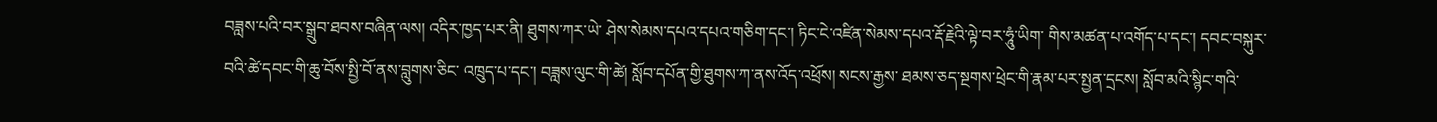བཟླས་པའི་བར་སྒྲུབ་ཐབས་བཞིན་ལས། འདིར་ཁྱད་པར་ནི། ཐུགས་ཀར་ཡེ་ ཤེས་སེམས་དཔའ་དཔའ་གཅིག་དང་། ཏིང་ངེ་འཛིན་སེམས་དཔའ་རྡོ་རྗེའི་ལྟེ་བར་ཧཱུཾ་ཡིག་ གིས་མཚན་པ་འགོད་པ་དང་། དབང་བསྐུར་བའི་ཚེ་དབང་གི་ཆུ་བོས་སྤྱི་བོ་ནས་བླུགས་ཅིང་ འཁྲུད་པ་དང་། བཟླས་ལུང་གི་ཚེ། སློབ་དཔོན་གྱི་ཐུགས་ཀ་ནས་འོད་འཕྲོས། སངས་རྒྱས་ ཐམས་ཅད་སྔགས་ཕྲེང་གི་རྣམ་པར་སྤྱན་དྲངས། སློབ་མའི་སྙིང་གའི་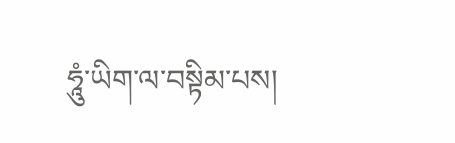ཧཱུཾ་ཡིག་ལ་བསྟིམ་པས།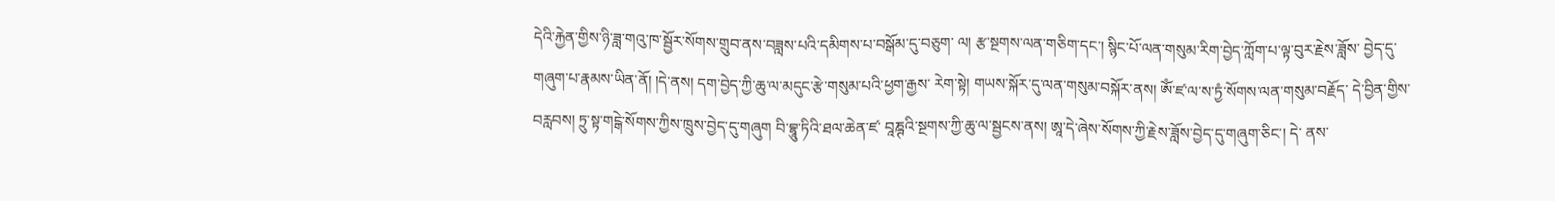དེའི་རྐྱེན་གྱིས་ཉི་ཟླ་གའུ་ཁ་སྦྱོར་སོགས་གྲུབ་ནས་བཟླས་པའི་དམིགས་པ་བསྒོམ་དུ་བཅུག་ ལ། རྩ་སྔགས་ལན་གཅིག་དང་། སྙིང་པོ་ལན་གསུམ་རིག་བྱེད་ཀློག་པ་ལྟ་བུར་རྗེས་ཟློས་ བྱེད་དུ་གཞུག་པ་རྣམས་ཡིན་ནོ། །དེ་ནས། དག་བྱེད་ཀྱི་ཆུ་ལ་མདུང་རྩེ་གསུམ་པའི་ཕྱག་རྒྱས་ རེག་སྟེ། གཡས་སྐོར་དུ་ལན་གསུམ་བསྐོར་ནས། ༀ་ཛ་ལ་ས་ཏྱཾ་སོགས་ལན་གསུམ་བརྗོད་ དེ་བྱིན་གྱིས་བརླབས། ཏྲུ་སྟ་གངྒེ་སོགས་ཀྱིས་ཁྲུས་བྱེད་དུ་གཞུག བི་བྷཱུ་ཏིའི་ཐལ་ཆེན་ཛ་ བཱཎྚའི་སྔགས་ཀྱི་ཆུ་ལ་སྦྱངས་ནས། ཨཱ་དེ་ཞེས་སོགས་ཀྱི་རྗེས་ཟློས་བྱེད་དུ་གཞུག་ཅིང་། དེ་ ནས་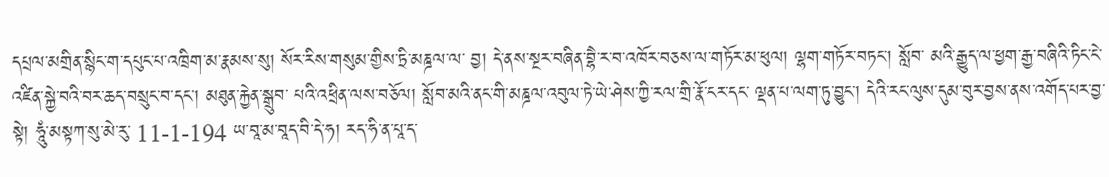དཔྲལ་མགྲིན་སྙིང་ག་དཔུང་པ་འཁྲིག་མ་རྣམས་སུ། སོར་རིས་གསུམ་གྱིས་ཏྲི་མཎྜལ་ལ་ བྱ། དེ་ནས་སྔར་བཞིན་བྷཻ་ར་བ་འཁོར་བཅས་ལ་གཏོར་མ་ཕུལ། ལྷག་གཏོར་བཏང་། སློབ་ མའི་རྒྱུད་ལ་ཕྱག་རྒྱ་བཞིའི་ཏིང་ངེ་འཛིན་སྐྱེ་བའི་བར་ཆད་བསྲུང་བ་དང་། མཐུན་རྐྱེན་སྒྲུབ་ པའི་འཕྲིན་ལས་བཅོལ། སློབ་མའི་ནང་གི་མཎྜལ་འབུལ་ཏེ་ཡེ་ཤེས་ཀྱི་རལ་གྲི་རྣོ་ངར་དང་ ལྡན་པ་ལག་ཏུ་བྱུང་། དེའི་རང་ལུས་དུམ་བུར་བྱས་ནས་འགོད་པར་བྱ་སྟེ། ཧཱུཾ་མསྟཀ་སུ་མེ་རུ་ 11-1-194 ཡ་བཱ་མ་བཱད་བི་དེ་ཧ། རད་ཧི་ན་པཱ་ད་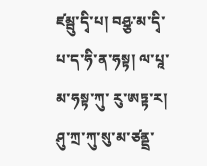ཛམྦུ་དྭི་པ། བཤྩ་མ་དྭི་པ་ད་ཧི་ན་ཧསྟ། ལ་པཱ་མ་ཧསྟ་ཀུ་ རུ་ཨཏྟ་ར། ཤུ་ཀྲ་ཀུ་སུ་མ་ཙནྡྲ་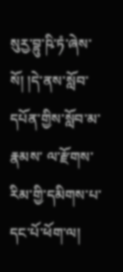སུརྱ་བྷུ་ཥི་ཏཾ་ཞེས་སོ། །དེ་ནས་སློབ་དཔོན་གྱིས་སློབ་མ་རྣམས་ ལ་རྫོགས་རིམ་གྱི་དམིགས་པ་དང་པོ་ཕོག་ལ།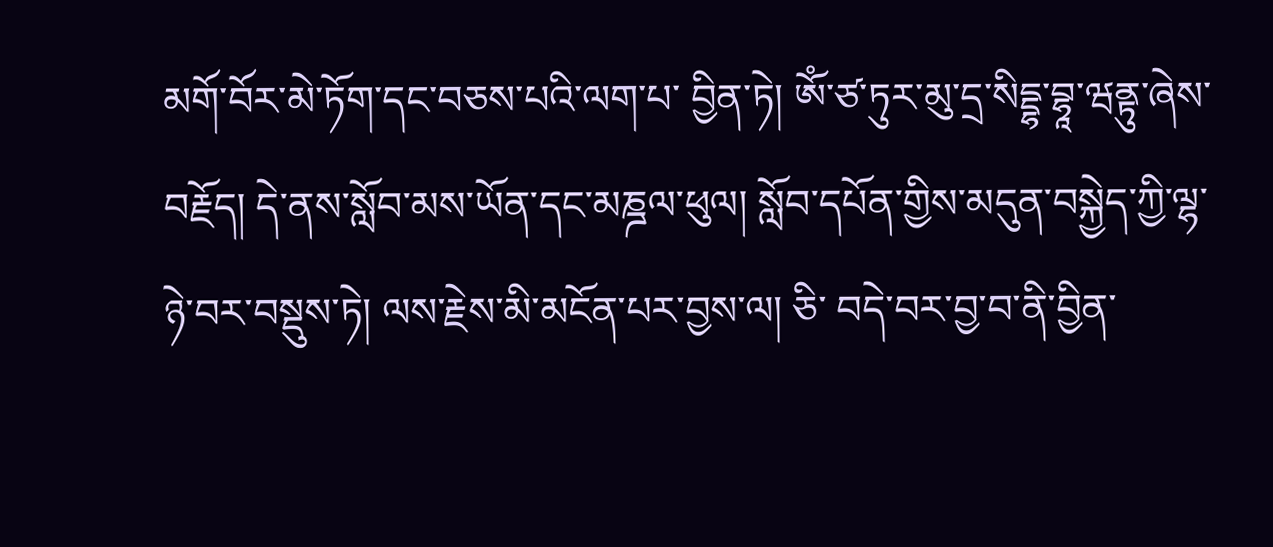མགོ་བོར་མེ་ཏོག་དང་བཅས་པའི་ལག་པ་ བྱིན་ཏེ། ༀ་ཙ་ཏུར་མུ་དྲ་སིདྡྷ་བྷཱ་ཝནྟུ་ཞེས་བརྗོད། དེ་ནས་སློབ་མས་ཡོན་དང་མཎྜལ་ཕུལ། སློབ་དཔོན་གྱིས་མདུན་བསྐྱེད་ཀྱི་ལྷ་ཉེ་བར་བསྡུས་ཏེ། ལས་རྗེས་མི་མངོན་པར་བྱས་ལ། ཅི་ བདེ་བར་བྱ་བ་ནི་བྱིན་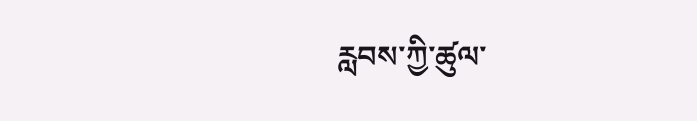རླབས་ཀྱི་ཚུལ་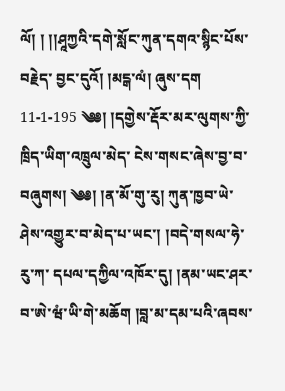ལོ། ། །།ཤཱཀྱའི་དགེ་སློང་ཀུན་དགའ་སྙིང་པོས་བརྗེད་ བྱང་དུའོ། །མངྒ་ལཾ། ཞུས་དག 11-1-195 ༄༅། །དགྱེས་རྡོར་མར་ལུགས་ཀྱི་ཁྲིད་ཡིག་འཁྲུལ་མེད་ ངེས་གསང་ཞེས་བྱ་བ་བཞུགས། ༄༅། །ན་མོ་གུ་རུ། ཀུན་ཁྱབ་ཡེ་ཤེས་འགྱུར་བ་མེད་པ་ཡང་། །བདེ་གསལ་ཧེ་རུ་ཀ་ དཔལ་དཀྱིལ་འཁོར་དུ། །ནམ་ཡང་ཤར་བ་ཨེ་ཝཾ་ཡི་གེ་མཆོག །བླ་མ་དམ་པའི་ཞབས་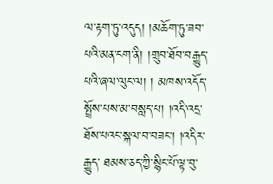ལ་རྟག་ཏུ་འདུད། །མཆོག་ཏུ་ཟབ་པའི་མན་ངག་ནི། །གྲུབ་ཐོབ་བརྒྱུད་པའི་ཞལ་ལུང་ལ། ། མཁས་འདོད་སྤྲོས་པས་མ་བསླད་པ། །འདི་འདྲ་ཐོས་པའང་སྐལ་བ་བཟང་། །འདིར་རྒྱུད་ ཐམས་ཅད་ཀྱི་སྙིང་པོ་ལྟ་བུ་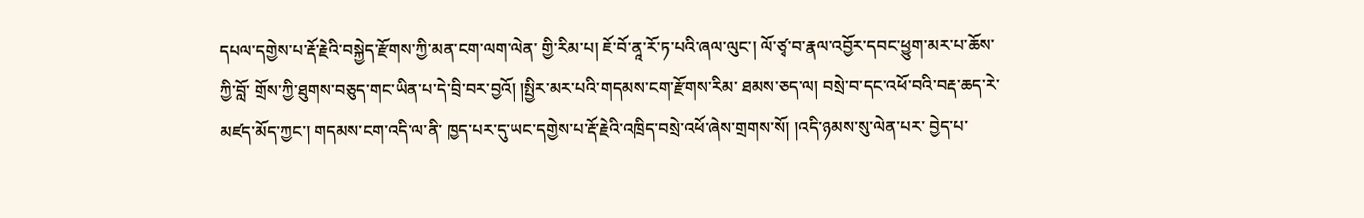དཔལ་དགྱེས་པ་རྡོ་རྗེའི་བསྐྱེད་རྫོགས་ཀྱི་མན་ངག་ལག་ལེན་ གྱི་རིམ་པ། ཇོ་བོ་ནཱ་རོ་ཏ་པའི་ཞལ་ལུང་། ལོ་ཙྭ་བ་རྣལ་འབྱོར་དབང་ཕྱུག་མར་པ་ཆོས་ཀྱི་བློ་ གྲོས་ཀྱི་ཐུགས་བཅུད་གང་ཡིན་པ་དེ་བྲི་བར་བྱའོ། །སྤྱིར་མར་པའི་གདམས་ངག་རྫོགས་རིམ་ ཐམས་ཅད་ལ། བསྲེ་བ་དང་འཕོ་བའི་བརྡ་ཆད་རེ་མཛད་མོད་ཀྱང་། གདམས་ངག་འདི་ལ་ནི་ ཁྱད་པར་དུ་ཡང་དགྱེས་པ་རྡོ་རྗེའི་འཁྲིད་བསྲེ་འཕོ་ཞེས་གྲགས་སོ། །འདི་ཉམས་སུ་ལེན་པར་ བྱེད་པ་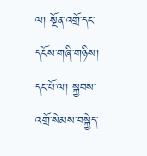ལ། སྔོན་འགྲོ་དང་དངོས་གཞི་གཉིས། དང་པོ་ལ། སྐྱབས་འགྲོ་སེམས་བསྐྱེད་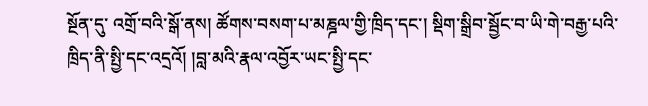སྔོན་དུ་ འགྲོ་བའི་སྒོ་ནས། ཚོགས་བསག་པ་མཎྜལ་གྱི་ཁྲིད་དང་། སྡིག་སྒྲིབ་སྦྱོང་བ་ཡི་གེ་བརྒྱ་པའི་ ཁྲིད་ནི་སྤྱི་དང་འདྲའོ། །བླ་མའི་རྣལ་འབྱོར་ཡང་སྤྱི་དང་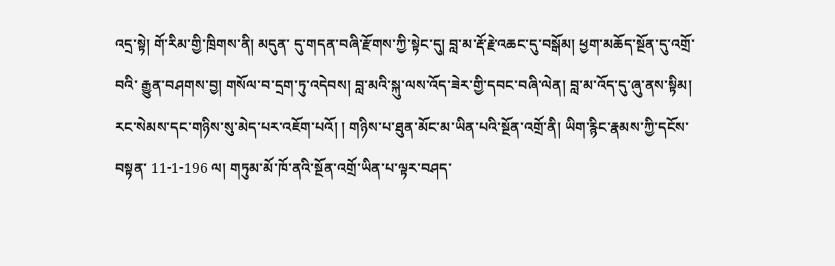འདྲ་སྟེ། གོ་རིམ་གྱི་ཁྲིགས་ནི། མདུན་ དུ་གདན་བཞི་རྫོགས་ཀྱི་སྟེང་དུ། བླ་མ་རྡོ་རྗེ་འཆང་དུ་བསྒོམ། ཕྱག་མཆོད་སྔོན་དུ་འགྲོ་བའི་ རྒྱུན་བཤགས་བྱ། གསོལ་བ་དྲག་ཏུ་འདེབས། བླ་མའི་སྐུ་ལས་འོད་ཟེར་གྱི་དབང་བཞི་ལེན། བླ་མ་འོད་དུ་ཞུ་ནས་སྟིམ། རང་སེམས་དང་གཉིས་སུ་མེད་པར་འཇོག་པའོ། ། གཉིས་པ་ཐུན་མོང་མ་ཡིན་པའི་སྔོན་འགྲོ་ནི། ཡིག་རྙིང་རྣམས་ཀྱི་དངོས་བསྟན་ 11-1-196 ལ། གཏུམ་མོ་ཁོ་ནའི་སྔོན་འགྲོ་ཡིན་པ་ལྟར་བཤད་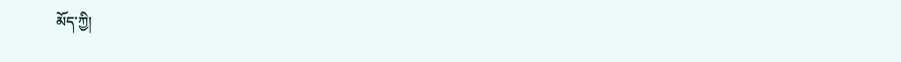མོད་ཀྱི།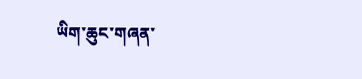ཡིག་ཆུང་གཞན་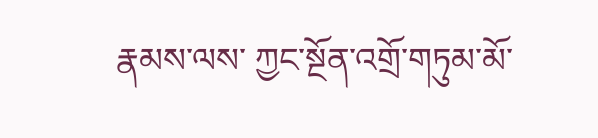རྣམས་ལས་ ཀྱང་སྔོན་འགྲོ་གཏུམ་མོ་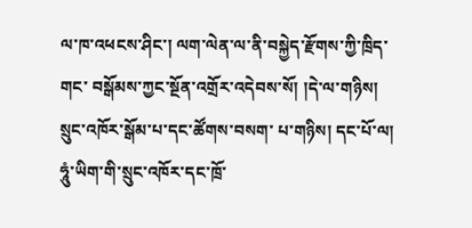ལ་ཁ་འཕངས་ཤིང་། ལག་ལེན་ལ་ནི་བསྐྱེད་རྫོགས་ཀྱི་ཁྲིད་གང་ བསྒོམས་ཀྱང་སྔོན་འགྲོར་འདེབས་སོ། །དེ་ལ་གཉིས། སྲུང་འཁོར་སྒོམ་པ་དང་ཚོགས་བསག་ པ་གཉིས། དང་པོ་ལ། ཧཱུཾ་ཡིག་གི་སྲུང་འཁོར་དང་ཁྲོ་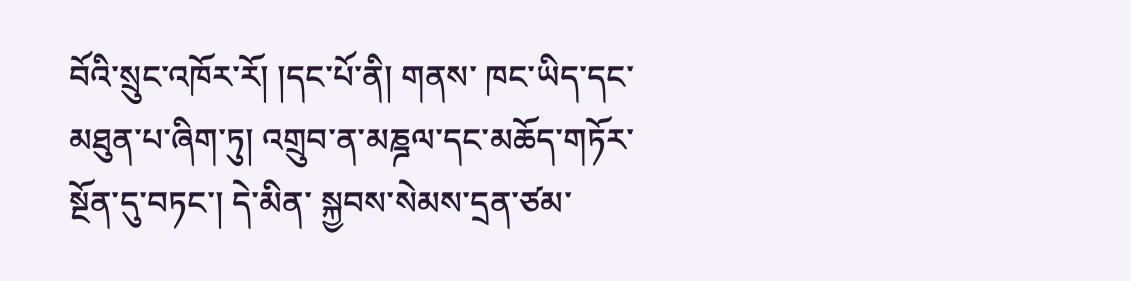བོའི་སྲུང་འཁོར་རོ། །དང་པོ་ནི། གནས་ ཁང་ཡིད་དང་མཐུན་པ་ཞིག་ཏུ། འགྲུབ་ན་མཎྜལ་དང་མཆོད་གཏོར་སྔོན་དུ་བཏང་། དེ་མིན་ སྐྱབས་སེམས་དྲན་ཙམ་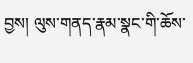བྱས། ལུས་གནད་རྣམ་སྣང་གི་ཆོས་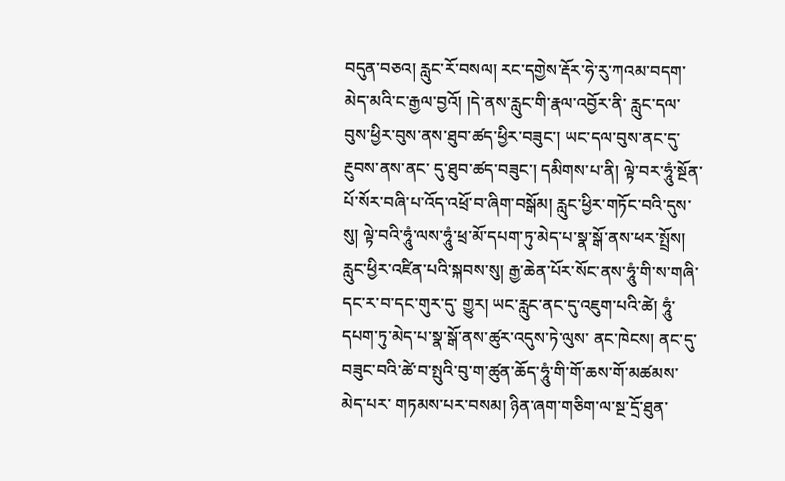བདུན་བཅའ། རླུང་རོ་བསལ། རང་དགྱེས་རྡོར་ཧེ་རུ་ཀའམ་བདག་མེད་མའི་ང་རྒྱལ་བྱའོ། །དེ་ནས་རླུང་གི་རྣལ་འབྱོར་ནི་ རླུང་དལ་བུས་ཕྱིར་བུས་ནས་ཐུབ་ཚད་ཕྱིར་བཟུང་། ཡང་དལ་བུས་ནང་དུ་རྔུབས་ནས་ནང་ དུ་ཐུབ་ཚད་བཟུང་། དམིགས་པ་ནི། ལྟེ་བར་ཧཱུཾ་སྔོན་པོ་སོར་བཞི་པ་འོད་འཕྲོ་བ་ཞིག་བསྒོམ། རླུང་ཕྱིར་གཏོང་བའི་དུས་སུ། ལྟེ་བའི་ཧཱུཾ་ལས་ཧཱུཾ་ཕྲ་མོ་དཔག་ཏུ་མེད་པ་སྣ་སྒོ་ནས་ཕར་སྤྲོས། རླུང་ཕྱིར་འཛིན་པའི་སྐབས་སུ། རྒྱ་ཆེན་པོར་སོང་ནས་ཧཱུཾ་གི་ས་གཞི་དང་ར་བ་དང་གུར་དུ་ གྱུར། ཡང་རླུང་ནང་དུ་འཇུག་པའི་ཚེ། ཧཱུཾ་དཔག་ཏུ་མེད་པ་སྣ་སྒོ་ནས་ཚུར་འདུས་ཏེ་ལུས་ ནང་ཁེངས། ནང་དུ་བཟུང་བའི་ཚེ་བ་སྤུའི་བུ་ག་ཚུན་ཆོད་ཧཱུཾ་གི་གོ་ཆས་གོ་མཚམས་མེད་པར་ གཏམས་པར་བསམ། ཉིན་ཞག་གཅིག་ལ་སྔ་དྲོ་ཐུན་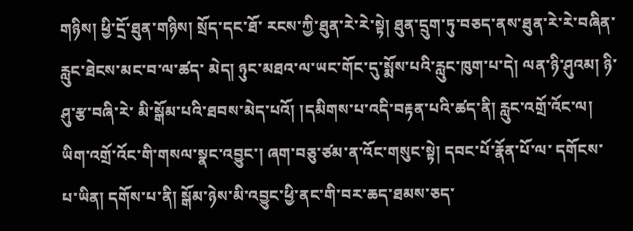གཉིས། ཕྱི་དྲོ་ཐུན་གཉིས། སྲོད་དང་ཐོ་ རངས་ཀྱི་ཐུན་རེ་རེ་སྟེ། ཐུན་དྲུག་ཏུ་བཅད་ནས་ཐུན་རེ་རེ་བཞིན་རླུང་ཐེངས་མང་བ་ལ་ཚད་ མེད། ཉུང་མཐའ་ལ་ཡང་གོང་དུ་སྨོས་པའི་རླུང་ཁུག་པ་དེ། ལན་ཉི་ཤུའམ། ཉི་ཤུ་རྩ་བཞི་རེ་ མི་སྒོམ་པའི་ཐབས་མེད་པའོ། །དམིགས་པ་འདི་བརྟན་པའི་ཚད་ནི། རླུང་འགྲོ་འོང་ལ། ཡིག་འགྲོ་འོང་གི་གསལ་སྣང་འབྱུང་། ཞག་བཅུ་ཙམ་ན་འོང་གསུང་སྟེ། དབང་པོ་རྣོན་པོ་ལ་ དགོངས་པ་ཡིན། དགོས་པ་ནི། སྒོམ་ཉེས་མི་འབྱུང་ཕྱི་ནང་གི་བར་ཆད་ཐམས་ཅད་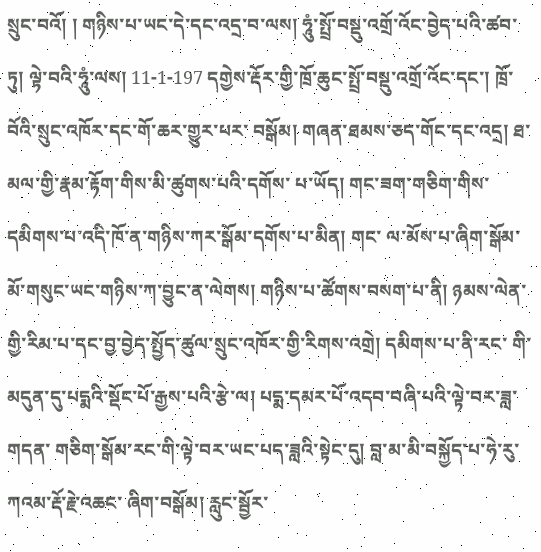སྲུང་བའོ། ། གཉིས་པ་ཡང་དེ་དང་འདྲ་བ་ལས། ཧཱུཾ་སྤྲོ་བསྡུ་འགྲོ་འོང་བྱེད་པའི་ཚབ་ཏུ། ལྟེ་བའི་ཧཱུཾ་ལས། 11-1-197 དགྱེས་རྡོར་གྱི་ཁྲོ་ཆུང་སྤྲོ་བསྡུ་འགྲོ་འོང་དང་། ཁྲོ་བོའི་སྲུང་འཁོར་དང་གོ་ཆར་གྱུར་པར་ བསྒོམ། གཞན་ཐམས་ཅད་གོང་དང་འདྲ། ཐ་མལ་གྱི་རྣམ་རྟོག་གིས་མི་ཚུགས་པའི་དགོས་ པ་ཡོད། གང་ཟག་གཅིག་གིས་དམིགས་པ་འདི་ཁོ་ན་གཉིས་ཀར་སྒོམ་དགོས་པ་མིན། གང་ ལ་མོས་པ་ཞིག་སྒོམ་མོ་གསུང་ཡང་གཉིས་ཀ་བྱུང་ན་ལེགས། གཉིས་པ་ཚོགས་བསག་པ་ནི། ཉམས་ལེན་གྱི་རིམ་པ་དང་བྱ་བྱེད་སྤྱོད་ཚུལ་སྲུང་འཁོར་གྱི་རིགས་འགྲེ། དམིགས་པ་ནི་རང་ གི་མདུན་དུ་པདྨའི་སྡོང་པོ་རྒྱས་པའི་རྩེ་ལ། པདྨ་དམར་པོ་འདབ་བཞི་པའི་ལྟེ་བར་ཟླ་གདན་ གཅིག་སྒོམ་རང་གི་ལྟེ་བར་ཡང་པད་ཟླའི་སྟེང་དུ། བླ་མ་མི་བསྐྱོད་པ་ཧེ་རུ་ཀའམ་རྡོ་རྗེ་འཆང་ ཞིག་བསྒོམ། རླུང་སྦྱོར་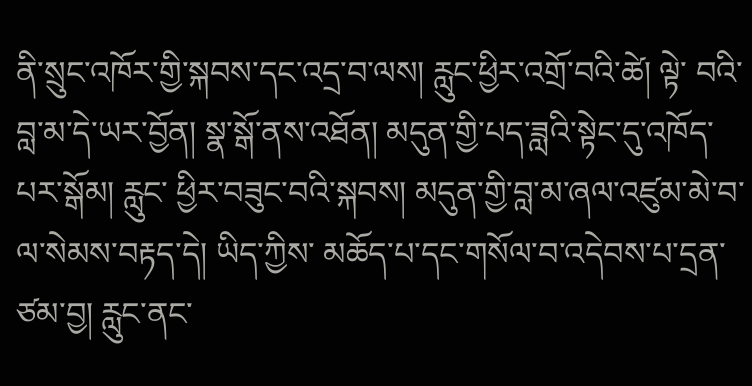ནི་སྲུང་འཁོར་གྱི་སྐབས་དང་འདྲ་བ་ལས། རླུང་ཕྱིར་འགྲོ་བའི་ཚེ། ལྟེ་ བའི་བླ་མ་དེ་ཡར་བྱོན། སྣ་སྒོ་ནས་འཐོན། མདུན་གྱི་པད་ཟླའི་སྟེང་དུ་འཁོད་པར་སྒོམ། རླུང་ ཕྱིར་བཟུང་བའི་སྐབས། མདུན་གྱི་བླ་མ་ཞལ་འཛུམ་མེ་བ་ལ་སེམས་བརྟད་དེ། ཡིད་ཀྱིས་ མཆོད་པ་དང་གསོལ་བ་འདེབས་པ་དྲན་ཙམ་བྱ། རླུང་ནང་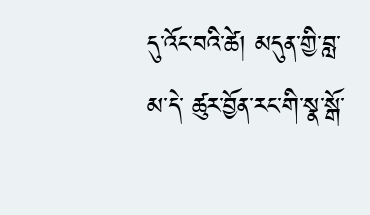དུ་འོང་བའི་ཚེ། མདུན་གྱི་བླ་མ་དེ་ ཚུར་བྱོན་རང་གི་སྣ་སྒོ་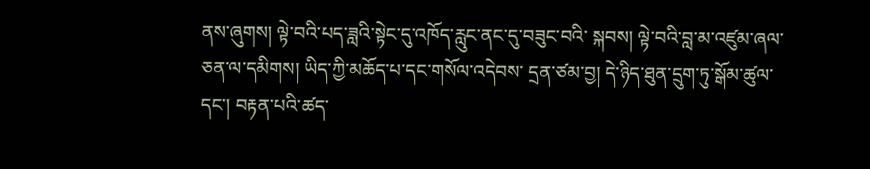ནས་ཞུགས། ལྟེ་བའི་པད་ཟླའི་སྟེང་དུ་འཁོད་རླུང་ནང་དུ་བཟུང་བའི་ སྐབས། ལྟེ་བའི་བླ་མ་འཛུམ་ཞལ་ཅན་ལ་དམིགས། ཡིད་ཀྱི་མཆོད་པ་དང་གསོལ་འདེབས་ དྲན་ཙམ་བྱ། དེ་ཉིད་ཐུན་དྲུག་ཏུ་སྒོམ་ཚུལ་དང་། བརྟན་པའི་ཚད་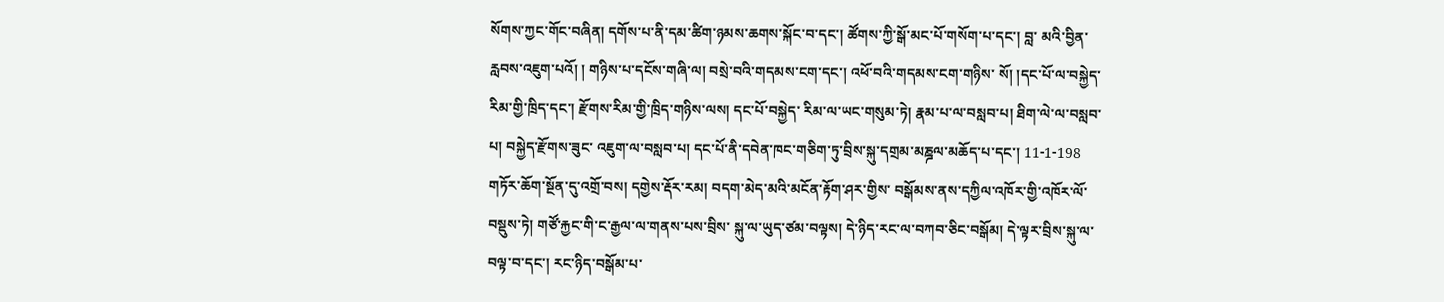སོགས་ཀྱང་གོང་བཞིན། དགོས་པ་ནི་དམ་ཚིག་ཉམས་ཆགས་སྐོང་བ་དང་། ཚོགས་ཀྱི་སྒོ་མང་པོ་གསོག་པ་དང་། བླ་ མའི་བྱིན་རླབས་འཇུག་པའོ། ། གཉིས་པ་དངོས་གཞི་ལ། བསྲེ་བའི་གདམས་ངག་དང་། འཕོ་བའི་གདམས་ངག་གཉིས་ སོ། །དང་པོ་ལ་བསྐྱེད་རིམ་གྱི་ཁྲིད་དང་། རྫོགས་རིམ་གྱི་ཁྲིད་གཉིས་ལས། དང་པོ་བསྐྱེད་ རིམ་ལ་ཡང་གསུམ་ཏེ། རྣམ་པ་ལ་བསླབ་པ། ཐིག་ལེ་ལ་བསླབ་པ། བསྐྱེད་རྫོགས་ཟུང་ འཇུག་ལ་བསླབ་པ། དང་པོ་ནི་དབེན་ཁང་གཅིག་ཏུ་བྲིས་སྐུ་དགྲམ་མཎྜལ་མཆོད་པ་དང་། 11-1-198 གཏོར་ཆོག་སྔོན་དུ་འགྲོ་བས། དགྱེས་རྡོར་རམ། བདག་མེད་མའི་མངོན་རྟོག་ཤར་གྱིས་ བསྒོམས་ནས་དཀྱིལ་འཁོར་གྱི་འཁོར་ལོ་བསྡུས་ཏེ། གཙོ་རྐྱང་གི་ང་རྒྱལ་ལ་གནས་པས་བྲིས་ སྐུ་ལ་ཡུད་ཙམ་བལྟས། དེ་ཉིད་རང་ལ་བཀབ་ཅིང་བསྒོམ། དེ་ལྟར་བྲིས་སྐུ་ལ་བལྟ་བ་དང་། རང་ཉིད་བསྒོམ་པ་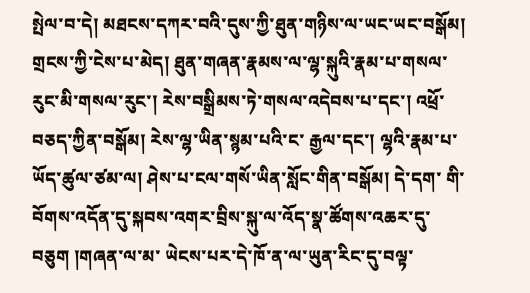སྤེལ་བ་དེ། མཐངས་དཀར་བའི་དུས་ཀྱི་ཐུན་གཉིས་ལ་ཡང་ཡང་བསྒོམ། གྲངས་ཀྱི་ངེས་པ་མེད། ཐུན་གཞན་རྣམས་ལ་ལྷ་སྐུའི་རྣམ་པ་གསལ་རུང་མི་གསལ་རུང་། རེས་བསྒྲིམས་ཏེ་གསལ་འདེབས་པ་དང་། འཕྲོ་བཅད་ཀྱིན་བསྒོམ། རེས་ལྷ་ཡིན་སྙམ་པའི་ང་ རྒྱལ་དང་། ལྷའི་རྣམ་པ་ཡོད་ཚུལ་ཙམ་ལ། ཤེས་པ་ངལ་གསོ་ཡིན་སློང་གིན་བསྒོམ། དེ་དག་ གི་བོགས་འདོན་དུ་སྐབས་འགར་བྲིས་སྐུ་ལ་འོད་སྣ་ཚོགས་འཆར་དུ་བཅུག །གཞན་ལ་མ་ ཡེངས་པར་དེ་ཁོ་ན་ལ་ཡུན་རིང་དུ་བལྟ་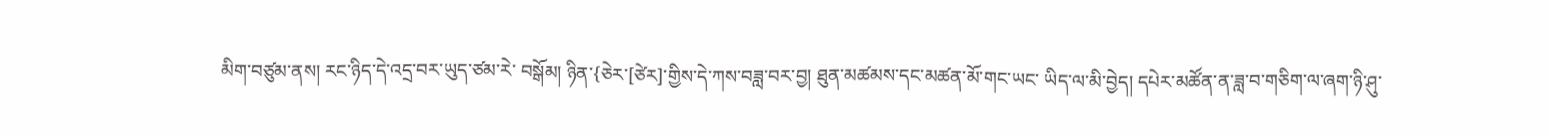མིག་བཙུམ་ནས། རང་ཉིད་དེ་འདྲ་བར་ཡུད་ཙམ་རེ་ བསྒོམ། ཉིན་{ཅེར་[ཙེར]་གྱིས་དེ་ཀས་བཟླ་བར་བྱ། ཐུན་མཚམས་དང་མཚན་མོ་གང་ཡང་ ཡིད་ལ་མི་བྱེད། དཔེར་མཚོན་ན་ཟླ་བ་གཅིག་ལ་ཞག་ཉི་ཤུ་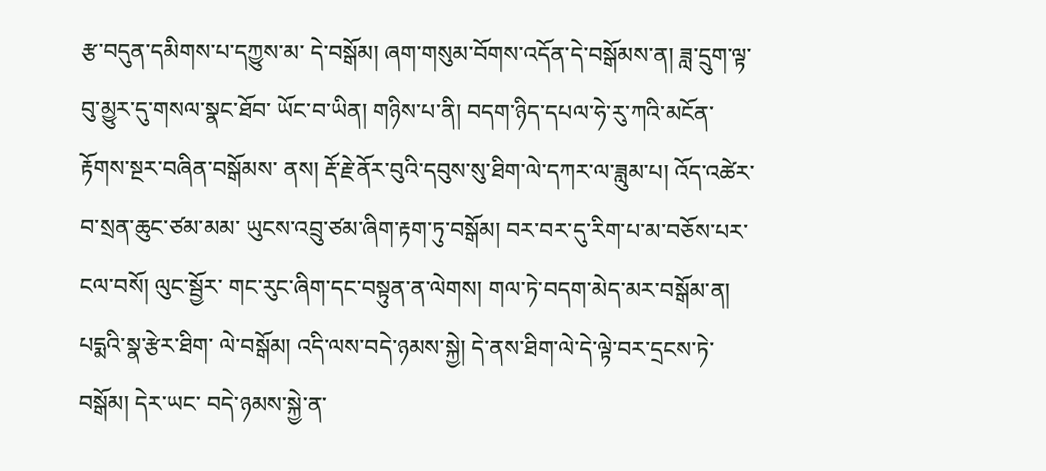རྩ་བདུན་དམིགས་པ་དཀྱུས་མ་ དེ་བསྒོམ། ཞག་གསུམ་བོགས་འདོན་དེ་བསྒོམས་ན། ཟླ་དྲུག་ལྟ་བུ་མྱུར་དུ་གསལ་སྣང་ཐོབ་ ཡོང་བ་ཡིན། གཉིས་པ་ནི། བདག་ཉིད་དཔལ་ཧེ་རུ་ཀའི་མངོན་རྟོགས་སྔར་བཞིན་བསྒོམས་ ནས། རྡོ་རྗེ་ནོར་བུའི་དབུས་སུ་ཐིག་ལེ་དཀར་ལ་ཟླུམ་པ། འོད་འཚེར་བ་སྲན་ཆུང་ཙམ་མམ་ ཡུངས་འབྲུ་ཙམ་ཞིག་རྟག་ཏུ་བསྒོམ། བར་བར་དུ་རིག་པ་མ་བཅོས་པར་ངལ་བསོ། ལུང་སྦྱོར་ གང་རུང་ཞིག་དང་བསྟུན་ན་ལེགས། གལ་ཏེ་བདག་མེད་མར་བསྒོམ་ན། པདྨའི་སྣ་རྩེར་ཐིག་ ལེ་བསྒོམ། འདི་ལས་བདེ་ཉམས་སྐྱེ། དེ་ནས་ཐིག་ལེ་དེ་ལྟེ་བར་དྲངས་ཏེ་བསྒོམ། དེར་ཡང་ བདེ་ཉམས་སྐྱེ་ན་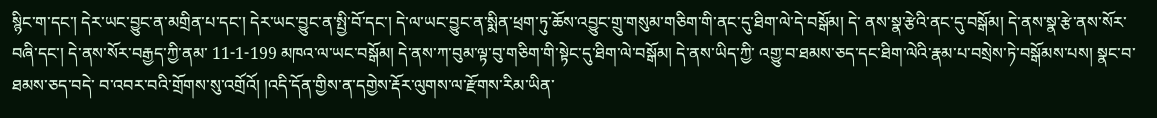སྙིང་ག་དང་། དེར་ཡང་བྱུང་ན་མགྲིན་པ་དང་། དེར་ཡང་བྱུང་ན་སྤྱི་བོ་དང་། དེ་ལ་ཡང་བྱུང་ན་སྨིན་ཕྲག་ཏུ་ཆོས་འབྱུང་གྲུ་གསུམ་གཅིག་གི་ནང་དུ་ཐིག་ལེ་དེ་བསྒོམ། དེ་ ནས་སྣ་རྩེའི་ནང་དུ་བསྒོམ། དེ་ནས་སྣ་རྩེ་ནས་སོར་བཞི་དང་། དེ་ནས་སོར་བརྒྱད་ཀྱི་ནམ་ 11-1-199 མཁའ་ལ་ཡང་བསྒོམ། དེ་ནས་ཀ་བུམ་ལྟ་བུ་གཅིག་གི་སྟེང་དུ་ཐིག་ལེ་བསྒོམ། དེ་ནས་ཡིད་ཀྱི་ འགྱུ་བ་ཐམས་ཅད་དང་ཐིག་ལེའི་རྣམ་པ་བསྲེས་ཏེ་བསྒོམས་པས། སྣང་བ་ཐམས་ཅད་བདེ་ བ་འབར་བའི་གྲོགས་སུ་འགྲོའོ། །འདི་དོན་གྱིས་ན་དགྱེས་རྡོར་ལུགས་ལ་རྫོགས་རིམ་ཡིན་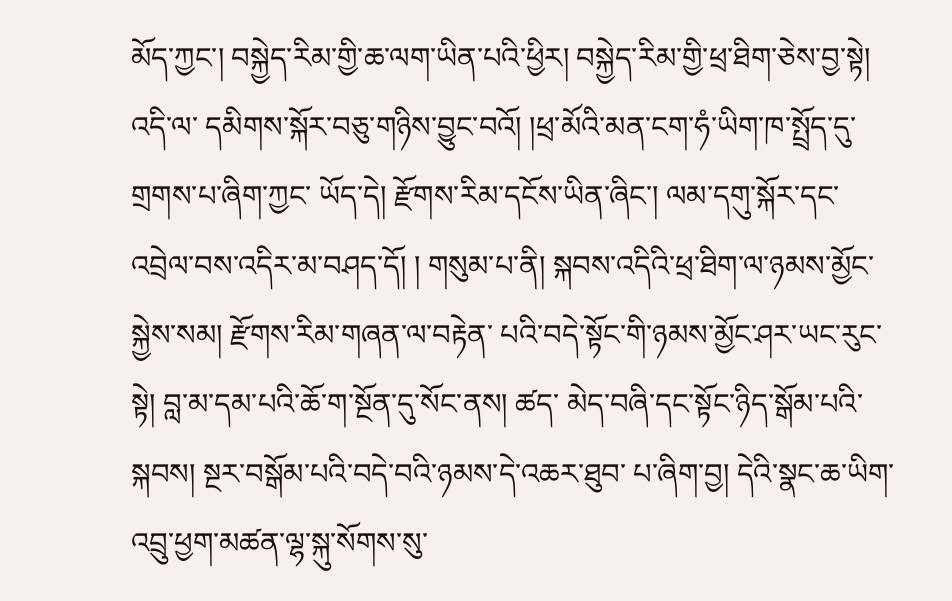མོད་ཀྱང་། བསྐྱེད་རིམ་གྱི་ཆ་ལག་ཡིན་པའི་ཕྱིར། བསྐྱེད་རིམ་གྱི་ཕྲ་ཐིག་ཅེས་བྱ་སྟེ། འདི་ལ་ དམིགས་སྐོར་བཅུ་གཉིས་བྱུང་བའོ། །ཕྲ་མོའི་མན་ངག་ཧཾ་ཡིག་ཁ་སྤྲོད་དུ་གྲགས་པ་ཞིག་ཀྱང་ ཡོད་དེ། རྫོགས་རིམ་དངོས་ཡིན་ཞིང་། ལམ་དགུ་སྐོར་དང་འབྲེལ་བས་འདིར་མ་བཤད་དོ། ། གསུམ་པ་ནི། སྐབས་འདིའི་ཕྲ་ཐིག་ལ་ཉམས་མྱོང་སྐྱེས་སམ། རྫོགས་རིམ་གཞན་ལ་བརྟེན་ པའི་བདེ་སྟོང་གི་ཉམས་མྱོང་ཤར་ཡང་རུང་སྟེ། བླ་མ་དམ་པའི་ཆོ་ག་སྔོན་དུ་སོང་ནས། ཚད་ མེད་བཞི་དང་སྟོང་ཉིད་སྒོམ་པའི་སྐབས། སྔར་བསྒོམ་པའི་བདེ་བའི་ཉམས་དེ་འཆར་ཐུབ་ པ་ཞིག་བྱ། དེའི་སྣང་ཆ་ཡིག་འབྲུ་ཕྱག་མཚན་ལྷ་སྐུ་སོགས་སུ་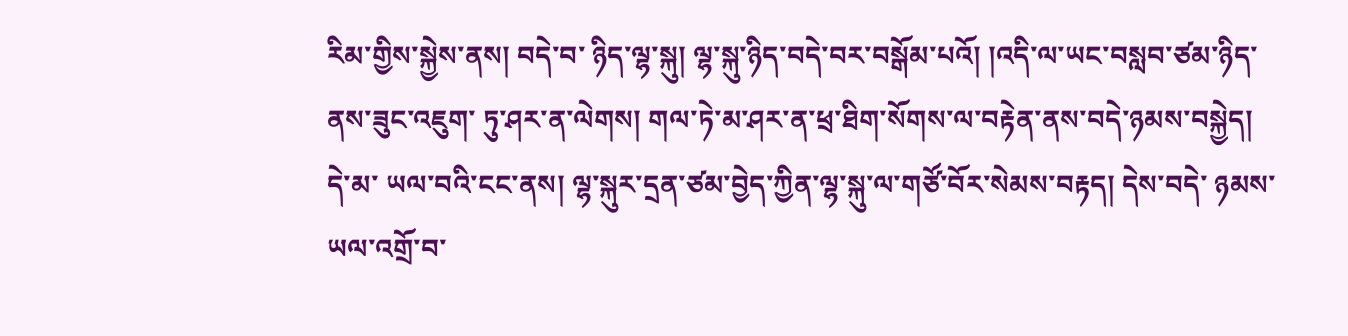རིམ་གྱིས་སྐྱེས་ནས། བདེ་བ་ ཉིད་ལྷ་སྐུ། ལྷ་སྐུ་ཉིད་བདེ་བར་བསྒོམ་པའོ། །འདི་ལ་ཡང་བསླབ་ཙམ་ཉིད་ནས་ཟུང་འཇུག་ ཏུ་ཤར་ན་ལེགས། གལ་ཏེ་མ་ཤར་ན་ཕྲ་ཐིག་སོགས་ལ་བརྟེན་ནས་བདེ་ཉམས་བསྐྱེད། དེ་མ་ ཡལ་བའི་ངང་ནས། ལྷ་སྐུར་དྲན་ཙམ་བྱེད་ཀྱིན་ལྷ་སྐུ་ལ་གཙོ་བོར་སེམས་བརྟད། དེས་བདེ་ ཉམས་ཡལ་འགྲོ་བ་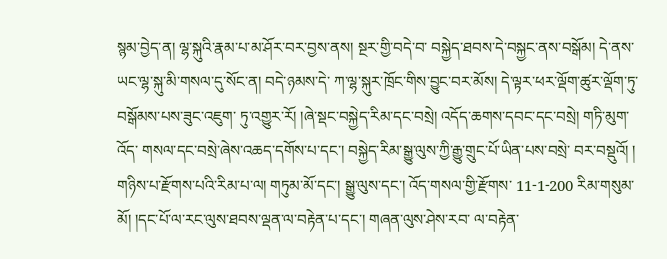སྙམ་བྱེད་ན། ལྷ་སྐུའི་རྣམ་པ་མ་ཤོར་བར་བྱས་ནས། སྔར་གྱི་བདེ་བ་ བསྐྱེད་ཐབས་དེ་བསྐྱང་ནས་བསྒོམ། དེ་ནས་ཡང་ལྷ་སྐུ་མི་གསལ་དུ་སོང་ན། བདེ་ཉམས་དེ་ ཀ་ལྷ་སྐུར་ཁྲོང་གིས་བྱུང་བར་མོས། དེ་ལྟར་ཕར་ལྡོག་ཚུར་ལྡོག་ཏུ་བསྒོམས་པས་ཟུང་འཇུག་ ཏུ་འགྱུར་རོ། །ཞེ་སྡང་བསྐྱེད་རིམ་དང་བསྲེ། འདོད་ཆགས་དབང་དང་བསྲེ། གཏི་མུག་འོད་ གསལ་དང་བསྲེ་ཞེས་འཆད་དགོས་པ་དང་། བསྐྱེད་རིམ་སྒྱུ་ལུས་ཀྱི་རྒྱུ་གྲུང་པོ་ཡིན་པས་བསྲེ་ བར་བསྡུའོ། ། གཉིས་པ་རྫོགས་པའི་རིམ་པ་ལ། གཏུམ་མོ་དང་། སྒྱུ་ལུས་དང་། འོད་གསལ་གྱི་རྫོགས་ 11-1-200 རིམ་གསུམ་མོ། །དང་པོ་ལ་རང་ལུས་ཐབས་ལྡན་ལ་བརྟེན་པ་དང་། གཞན་ལུས་ཤེས་རབ་ ལ་བརྟེན་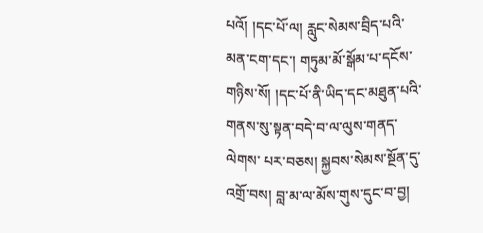པའོ། །དང་པོ་ལ། རླུང་སེམས་བྲིད་པའི་མན་ངག་དང་། གཏུམ་མོ་སྒོམ་པ་དངོས་ གཉིས་སོ། །དང་པོ་ནི་ཡིད་དང་མཐུན་པའི་གནས་སུ་སྟན་བདེ་བ་ལ་ལུས་གནད་ལེགས་ པར་བཅས། སྐྱབས་སེམས་སྔོན་དུ་འགྲོ་བས། བླ་མ་ལ་མོས་གུས་དུང་བ་བྱ།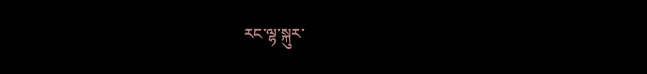རང་ལྷ་སྐུར་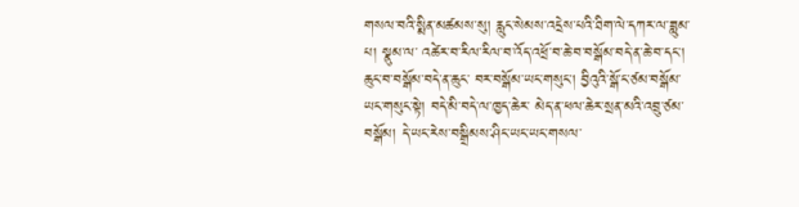གསལ་བའི་སྨིན་མཚམས་སུ། རླུང་སེམས་འདྲེས་པའི་ཐིག་ལེ་དཀར་ལ་ཟླུམ་པ། སྣུམ་ལ་ འཚེར་བ་རིལ་རིལ་བ་འོད་འཕྲོ་བ་ཆེ་བ་བསྒོམ་བདེ་ན་ཆེ་བ་དང་། ཆུང་བ་བསྒོམ་བདེ་ན་ཆུང་ བར་བསྒོམ་ཡང་གསུང་། བྱིའུའི་སྒོ་ང་ཙམ་བསྒོམ་ཡང་གསུང་སྟེ། བདེ་མི་བདེ་ལ་ཁྱད་ཆེར་ མེད་ན་ཕལ་ཆེར་སྲན་མའི་འབྲུ་ཙམ་བསྒོམ། དེ་ཡང་རེས་བསྒྲིམས་ཤིང་ཡང་ཡང་གསལ་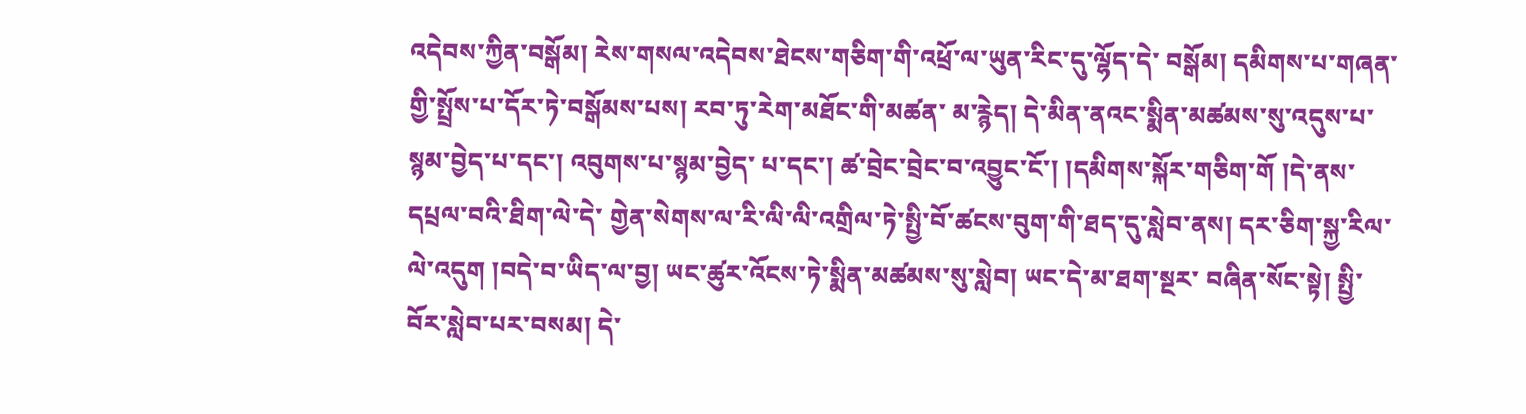འདེབས་ཀྱིན་བསྒོམ། རེས་གསལ་འདེབས་ཐེངས་གཅིག་གི་འཕྲོ་ལ་ཡུན་རིང་དུ་ལྷོད་དེ་ བསྒོམ། དམིགས་པ་གཞན་གྱི་སྤྲོས་པ་དོར་ཏེ་བསྒོམས་པས། རབ་ཏུ་རེག་མཐོང་གི་མཚན་ མ་རྙེད། དེ་མིན་ནའང་སྨིན་མཚམས་སུ་འདུས་པ་སྙམ་བྱེད་པ་དང་། འབུགས་པ་སྙམ་བྱེད་ པ་དང་། ཚ་བྲེང་བྲེང་བ་འབྱུང་ངོ་། །དམིགས་སྐོར་གཅིག་གོ །དེ་ནས་དཔྲལ་བའི་ཐིག་ལེ་དེ་ གྱེན་སེགས་ལ་རི་ལི་ལི་འགྲིལ་ཏེ་སྤྱི་བོ་ཚངས་བུག་གི་ཐད་དུ་སླེབ་ནས། དར་ཅིག་སྐྱ་རིལ་ ལེ་འདུག །བདེ་བ་ཡིད་ལ་བྱ། ཡང་ཚུར་འོངས་ཏེ་སྨིན་མཚམས་སུ་སླེབ། ཡང་དེ་མ་ཐག་སྔར་ བཞིན་སོང་སྟེ། སྤྱི་བོར་སླེབ་པར་བསམ། དེ་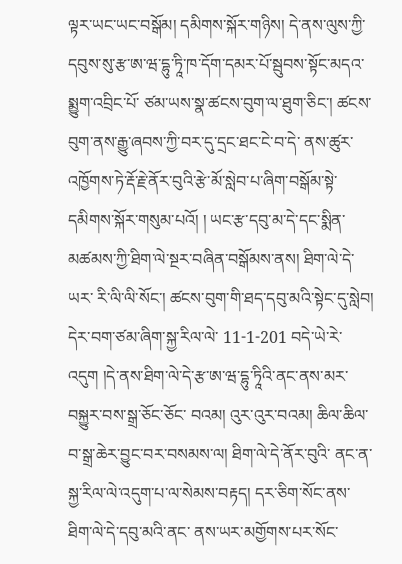ལྟར་ཡང་ཡང་བསྒོམ། དམིགས་སྐོར་གཉིས། དེ་ནས་ལུས་ཀྱི་དབུས་སུ་རྩ་ཨ་ཝ་དྷུ་ཏཱི་ཁ་དོག་དམར་པོ་སྦུབས་སྟོང་མདའ་སྨྱུག་འབྲིང་པོ་ ཙམ་ཡས་སྣ་ཚངས་བུག་ལ་ཐུག་ཅིང་། ཚངས་བུག་ནས་རྒྱུ་ཞབས་ཀྱི་བར་དུ་དྲང་ཐང་ངེ་བ་དེ་ ནས་ཚུར་འཁྱོགས་ཏེ་རྡོ་རྗེ་ནོར་བུའི་རྩེ་མོ་སླེབ་པ་ཞིག་བསྒོམ་སྟེ་དམིགས་སྐོར་གསུམ་པའོ། ། ཡང་རྩ་དབུ་མ་དེ་དང་སྨིན་མཚམས་ཀྱི་ཐིག་ལེ་སྔར་བཞིན་བསྒོམས་ནས། ཐིག་ལེ་དེ་ཡར་ རི་ལི་ལི་སོང་། ཚངས་བུག་གི་ཐད་དབུ་མའི་སྟེང་དུ་སླེབ། དེར་བག་ཙམ་ཞིག་སྐྱ་རིལ་ལེ་ 11-1-201 བདེ་ཡེ་རེ་འདུག །དེ་ནས་ཐིག་ལེ་དེ་རྩ་ཨ་ཝ་དྷུ་ཏཱིའི་ནང་ནས་མར་བསྐྱུར་བས་སྒྲ་ཅོང་ཅོང་ བའམ། འུར་འུར་བའམ། ཆིལ་ཆིལ་བ་སྒྲ་ཆེར་བྱུང་བར་བསམས་ལ། ཐིག་ལེ་དེ་ནོར་བུའི་ ནང་ན་སྐྱ་རིལ་ལེ་འདུག་པ་ལ་སེམས་བརྟད། དར་ཅིག་སོང་ནས་ཐིག་ལེ་དེ་དབུ་མའི་ནང་ ནས་ཡར་མགྱོགས་པར་སོང་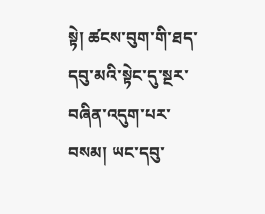སྟེ། ཚངས་བུག་གི་ཐད་དབུ་མའི་སྟེང་དུ་སྔར་བཞིན་འདུག་པར་ བསམ། ཡང་དབུ་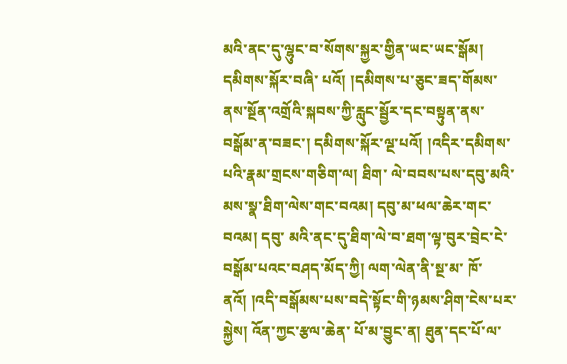མའི་ནང་དུ་ལྷུང་བ་སོགས་སྐྱར་གྱིན་ཡང་ཡང་སྒོམ། དམིགས་སྐོར་བཞི་ པའོ། །དམིགས་པ་ཅུང་ཟད་གོམས་ནས་སྔོན་འགྲོའི་སྐབས་ཀྱི་རླུང་སྦྱོར་དང་བསྟུན་ནས་ བསྒོམ་ན་བཟང་། དམིགས་སྐོར་ལྔ་པའོ། །འདིར་དམིགས་པའི་རྣམ་གྲངས་གཅིག་ལ། ཐིག་ ལེ་བབས་པས་དབུ་མའི་མས་སྣ་ཐིག་ལེས་གང་བའམ། དབུ་མ་ཕལ་ཆེར་གང་བའམ། དབུ་ མའི་ནང་དུ་ཐིག་ལེ་བ་ཐག་ལྟ་བུར་བྲེང་ངེ་བསྒོམ་པའང་བཤད་མོད་ཀྱི། ལག་ལེན་ནི་སྔ་མ་ ཁོ་ནའོ། །འདི་བསྒོམས་པས་བདེ་སྟོང་གི་ཉམས་ཤིག་ངེས་པར་སྐྱེས། འོན་ཀྱང་རྩལ་ཆེན་ པོ་མ་བྱུང་ན། ཐུན་དང་པོ་ལ་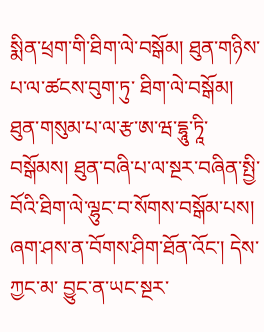སྨིན་ཕྲག་གི་ཐིག་ལེ་བསྒོམ། ཐུན་གཉིས་པ་ལ་ཚངས་བུག་ཏུ་ ཐིག་ལེ་བསྒོམ། ཐུན་གསུམ་པ་ལ་རྩ་ཨ་ཝ་དྷཱུ་ཏཱི་བསྒོམས། ཐུན་བཞི་པ་ལ་སྔར་བཞིན་སྤྱི་ བོའི་ཐིག་ལེ་ལྷུང་བ་སོགས་བསྒོམ་པས། ཞག་ཤས་ན་བོགས་ཤིག་ཐོན་འོང་། དེས་ཀྱང་མ་ བྱུང་ན་ཡང་སྔར་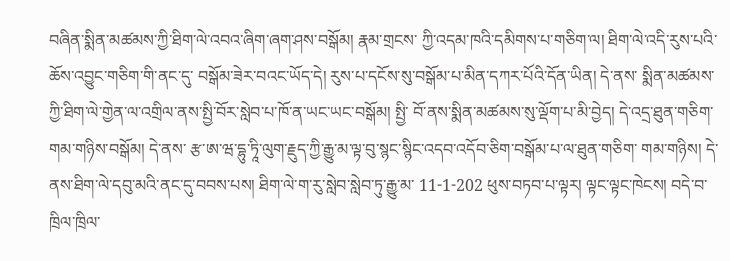བཞིན་སྨིན་མཚམས་ཀྱི་ཐིག་ལེ་འབའ་ཞིག་ཞག་ཤས་བསྒོམ། རྣམ་གྲངས་ ཀྱི་འདམ་ཁའི་དམིགས་པ་གཅིག་ལ། ཐིག་ལེ་འདི་རུས་པའི་ཆོས་འབྱུང་གཅིག་གི་ནང་དུ་ བསྒོམ་ཟེར་བའང་ཡོད་དེ། རུས་པ་དངོས་སུ་བསྒོམ་པ་མིན་དཀར་པོའི་དོན་ཡིན། དེ་ནས་ སྨིན་མཚམས་ཀྱི་ཐིག་ལེ་གྱེན་ལ་འགྲིལ་ནས་སྤྱི་བོར་སླེབ་པ་ཁོ་ན་ཡང་ཡང་བསྒོམ། སྤྱི་ བོ་ནས་སྨིན་མཚམས་སུ་ལྡོག་པ་མི་བྱེད། དེ་འདྲ་ཐུན་གཅིག་གམ་གཉིས་བསྒོམ། དེ་ནས་ རྩ་ཨ་ཝ་དྷུ་ཏཱི་ལུག་རྗུད་ཀྱི་རྒྱུ་མ་ལྟ་བུ་སྙང་སྙིང་འདབ་འདོབ་ཅིག་བསྒོམ་པ་ལ་ཐུན་གཅིག་ གམ་གཉིས། དེ་ནས་ཐིག་ལེ་དབུ་མའི་ནང་དུ་བབས་པས། ཐིག་ལེ་ག་རུ་སླེབ་སླེབ་ཏུ་རྒྱུ་མ་ 11-1-202 ཕུས་བཏབ་པ་ལྟར། ལྟང་ལྟང་ཁེངས། བདེ་བ་ཁྲིལ་ཁྲིལ་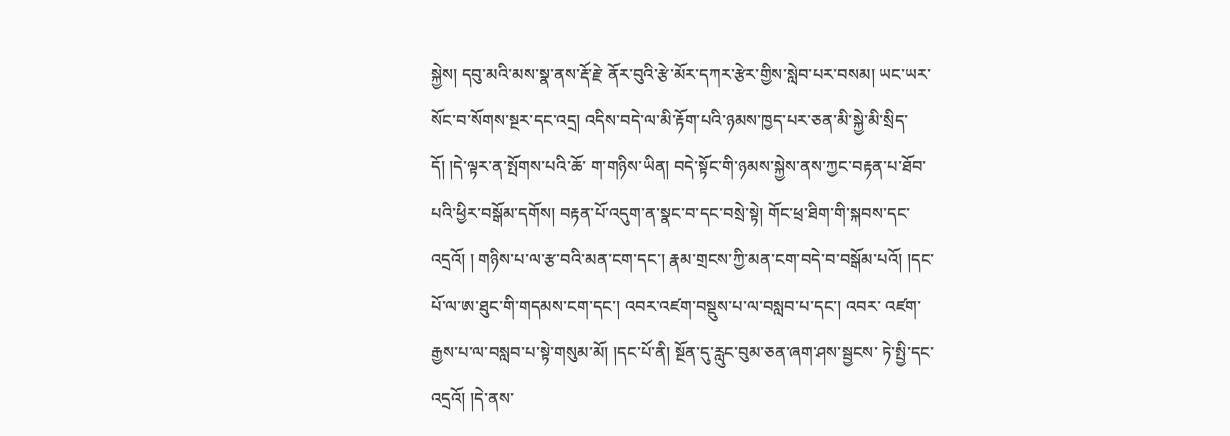སྐྱེས། དབུ་མའི་མས་སྣ་ནས་རྡོ་རྗེ་ ནོར་བུའི་རྩེ་མོར་དཀར་རྩེར་གྱིས་སླེབ་པར་བསམ། ཡང་ཡར་སོང་བ་སོགས་སྔར་དང་འདྲ། འདིས་བདེ་ལ་མི་རྟོག་པའི་ཉམས་ཁྱད་པར་ཅན་མི་སྐྱེ་མི་སྲིད་དོ། །དེ་ལྟར་ན་སྤོགས་པའི་ཆོ་ ག་གཉིས་ཡིན། བདེ་སྟོང་གི་ཉམས་སྐྱེས་ནས་ཀྱང་བརྟན་པ་ཐོབ་པའི་ཕྱིར་བསྒོམ་དགོས། བརྟན་པོ་འདུག་ན་སྣང་བ་དང་བསྲེ་སྟེ། གོང་ཕྲ་ཐིག་གི་སྐབས་དང་འདྲའོ། ། གཉིས་པ་ལ་རྩ་བའི་མན་ངག་དང་། རྣམ་གྲངས་ཀྱི་མན་ངག་བདེ་བ་བསྒོམ་པའོ། །དང་ པོ་ལ་ཨ་ཐུང་གི་གདམས་ངག་དང་། འབར་འཛག་བསྡུས་པ་ལ་བསླབ་པ་དང་། འབར་ འཛག་རྒྱས་པ་ལ་བསླབ་པ་སྟེ་གསུམ་མོ། །དང་པོ་ནི། སྔོན་དུ་རླུང་བུམ་ཅན་ཞག་ཤས་སྦྱངས་ ཏེ་སྤྱི་དང་འདྲའོ། །དེ་ནས་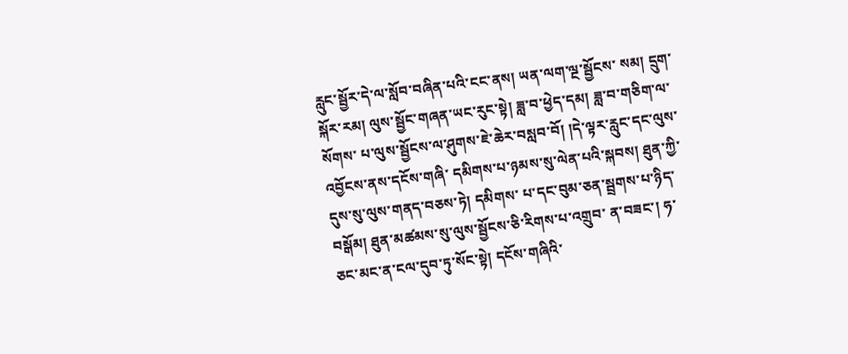རླུང་སྦྱོར་དེ་ལ་སློབ་བཞིན་པའི་ངང་ནས། ཡན་ལག་ལྔ་སྦྱོངས་ སམ། དྲུག་སྐོར་རམ། ལུས་སྦྱོང་གཞན་ཡང་རུང་སྟེ། ཟླ་བ་ཕྱེད་དམ། ཟླ་བ་གཅིག་ལ་སོགས་ པ་ལུས་སྦྱོངས་ལ་ཤུགས་ཇེ་ཆེར་བསླབ་བོ། །དེ་ལྟར་རླུང་དང་ལུས་འབྱོངས་ནས་དངོས་གཞི་ དམིགས་པ་ཉམས་སུ་ལེན་པའི་སྐབས། ཐུན་ཀྱི་དུས་སུ་ལུས་གནད་བཅས་ཏེ། དམིགས་ པ་དང་བུམ་ཅན་སྦྲགས་པ་ཉིད་བསྒོམ། ཐུན་མཚམས་སུ་ལུས་སྦྱོངས་ཅི་རིགས་པ་འགྲུབ་ ན་བཟང་། ཧ་ཅང་མང་ན་ངལ་དུབ་ཏུ་སོང་སྟེ། དངོས་གཞིའི་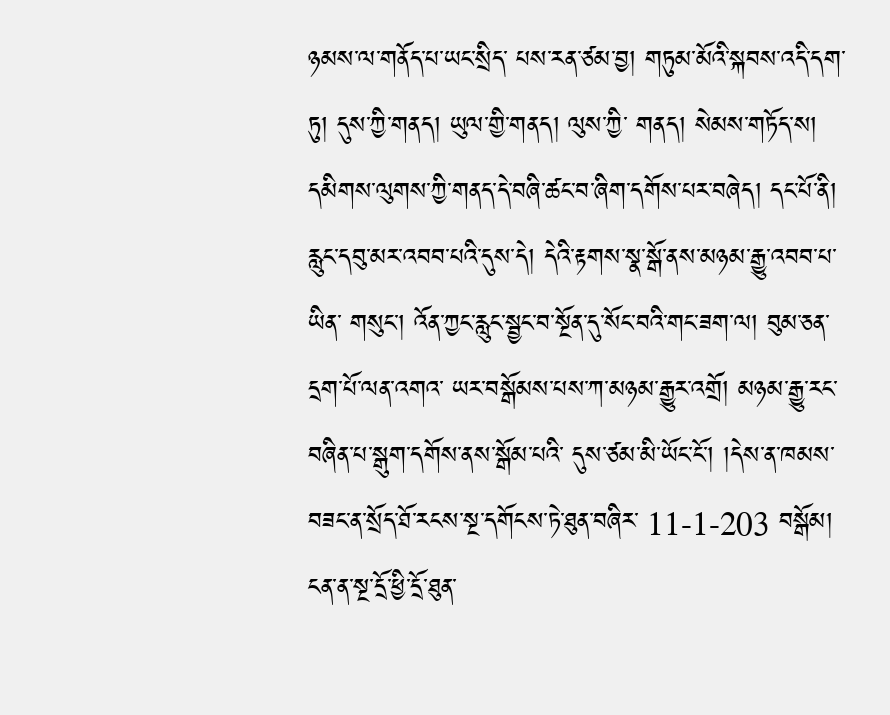ཉམས་ལ་གནོད་པ་ཡང་སྲིད་ པས་རན་ཙམ་བྱ། གཏུམ་མོའི་སྐབས་འདི་དག་ཏུ། དུས་ཀྱི་གནད། ཡུལ་གྱི་གནད། ལུས་ཀྱི་ གནད། སེམས་གཏོད་ས། དམིགས་ལུགས་ཀྱི་གནད་དེ་བཞི་ཚང་བ་ཞིག་དགོས་པར་བཞེད། དང་པོ་ནི། རླུང་དབུ་མར་འབབ་པའི་དུས་དེ། དེའི་རྟགས་སྣ་སྒོ་ནས་མཉམ་རྒྱུ་འབབ་པ་ཡིན་ གསུང་། འོན་ཀྱང་རླུང་སྦྱང་བ་སྔོན་དུ་སོང་བའི་གང་ཟག་ལ། བུམ་ཅན་དྲག་པོ་ལན་འགའ་ ཡར་བསྒོམས་པས་ཀ་མཉམ་རྒྱུར་འགྲོ། མཉམ་རྒྱུ་རང་བཞིན་པ་སྒུག་དགོས་ནས་སྒོམ་པའི་ དུས་ཙམ་མི་ཡོང་ངོ་། །དེས་ན་ཁམས་བཟང་ན་སྲོད་ཐོ་རངས་སྔ་དགོངས་ཏེ་ཐུན་བཞིར་ 11-1-203 བསྒོམ། ངན་ན་སྔ་དྲོ་ཕྱི་དྲོ་ཐུན་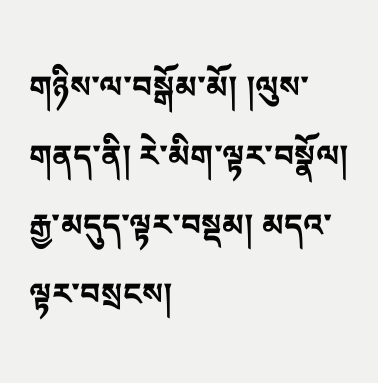གཉིས་ལ་བསྒོམ་མོ། །ལུས་གནད་ནི། རེ་མིག་ལྟར་བསྣོལ། རྒྱ་མདུད་ལྟར་བསྡམ། མདའ་ལྟར་བསྲངས།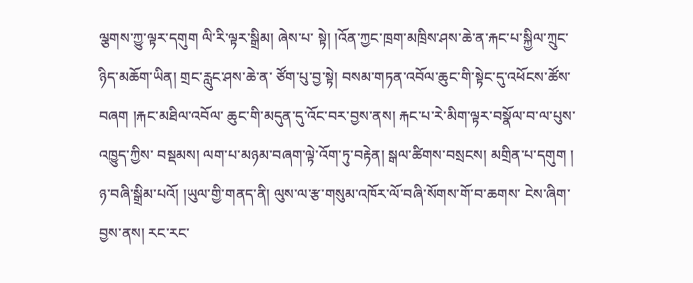ལྕགས་ཀྱུ་ལྟར་དགུག ལི་རི་ལྟར་སྒྲིམ། ཞེས་པ་ སྟེ། །འོན་ཀྱང་ཁྲག་མཁྲིས་ཤས་ཆེ་ན་རྐང་པ་སྐྱིལ་ཀྲུང་ཉིད་མཆོག་ཡིན། གྲང་རླུང་ཤས་ཆེ་ན་ ཙོག་པུ་བྱ་སྟེ། བསམ་གཏན་འབོལ་ཆུང་གི་སྟེང་དུ་འཕོངས་ཚོས་བཞག །རྐང་མཐིལ་འབོལ་ ཆུང་གི་མདུན་དུ་འོང་བར་བྱས་ནས། རྐང་པ་རེ་མིག་ལྟར་བསྣོལ་བ་ལ་པུས་འཁྱུད་ཀྱིས་ བསྡམས། ལག་པ་མཉམ་བཞག་ལྟེ་འོག་ཏུ་བརྟེན། སྒལ་ཚིགས་བསྲངས། མགྲིན་པ་དགུག ། ཉ་བཞི་སྒྲིམ་པའོ། །ཡུལ་གྱི་གནད་ནི། ལུས་ལ་རྩ་གསུམ་འཁོར་ལོ་བཞི་སོགས་གོ་བ་ཆགས་ ངེས་ཞིག་བྱས་ནས། རང་རང་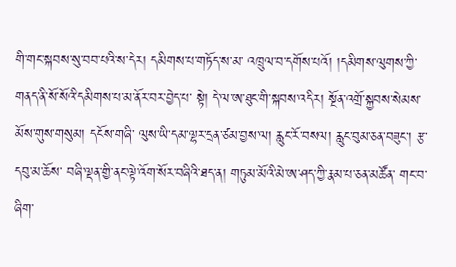གི་གང་སྐབས་སུ་བབ་པའི་ས་དེར། དམིགས་པ་གཏོད་ས་མ་ འཁྲུལ་བ་དགོས་པའོ། །དམིགས་ལུགས་ཀྱི་གནད་ནི་སོ་སོའི་དམིགས་པ་མ་ནོར་བར་བྱེད་པ་ སྟེ། དེ་ལ་ཨ་ཐུང་གི་སྐབས་འདིར། སྔོན་འགྲོ་སྐྱབས་སེམས་མོས་གུས་གསུམ། དངོས་གཞི་ ལུས་ཡི་དམ་ལྷར་དྲན་ཙམ་བྱས་ལ། རླུང་རོ་བསལ། རླུང་བུམ་ཅན་བཟུང་། རྩ་དབུ་མ་ཆོས་ བཞི་ལྡན་གྱི་ནང་ལྟེ་འོག་སོར་བཞིའི་ཐད་ན། གཏུམ་མོའི་མེ་ཨ་ཤད་ཀྱི་རྣམ་པ་ཅན་མཚོན་ གང་བ་ཞིག་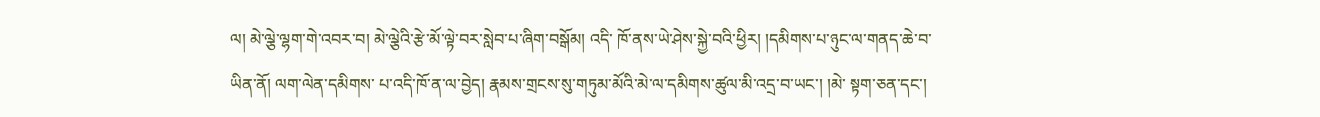ལ། མེ་ལྕེ་ལྷག་གེ་འབར་བ། མེ་ལྕེའི་རྩེ་མོ་ལྟེ་བར་སླེབ་པ་ཞིག་བསྒོམ། འདི་ ཁོ་ནས་ཡེ་ཤེས་སྐྱེ་བའི་ཕྱིར། །དམིགས་པ་ཉུང་ལ་གནད་ཆེ་བ་ཡིན་ནོ། ལག་ལེན་དམིགས་ པ་འདི་ཁོ་ན་ལ་བྱེད། རྣམས་གྲངས་སུ་གཏུམ་མོའི་མེ་ལ་དམིགས་ཚུལ་མི་འདྲ་བ་ཡང་། །མེ་ སྟག་ཅན་དང་།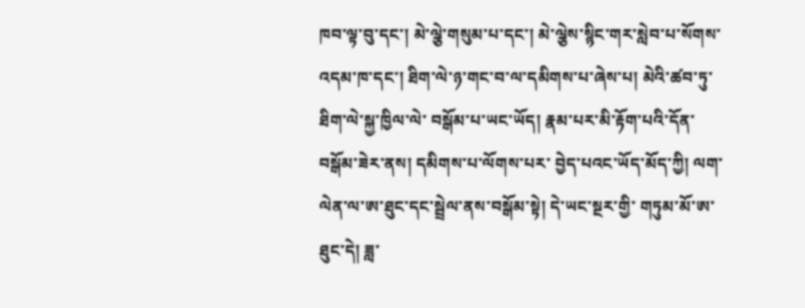ཁབ་ལྟ་བུ་དང་། མེ་ལྕེ་གསུམ་པ་དང་། མེ་ལྕེས་སྙིང་གར་སླེབ་པ་སོགས་ འདམ་ཁ་དང་། ཐིག་ལེ་ཉ་གང་བ་ལ་དམིགས་པ་ཞེས་པ། མེའི་ཚབ་ཏུ་ཐིག་ལེ་སྐྱ་ཁྱིལ་ལེ་ བསྒོམ་པ་ཡང་ཡོད། རྣམ་པར་མི་རྟོག་པའི་དོན་བསྒོམ་ཟེར་ནས། དམིགས་པ་ལོགས་པར་ བྱེད་པའང་ཡོད་མོད་ཀྱི། ལག་ལེན་ལ་ཨ་ཐུང་དང་སྦྲེལ་ནས་བསྒོམ་སྟེ། དེ་ཡང་སྔར་གྱི་ གཏུམ་མོ་ཨ་ཐུང་དེ། ཟླ་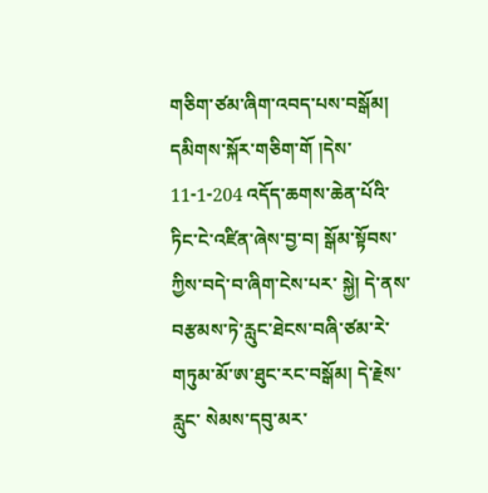གཅིག་ཙམ་ཞིག་འབད་པས་བསྒོམ། དམིགས་སྐོར་གཅིག་གོ །དེས་ 11-1-204 འདོད་ཆགས་ཆེན་པོའི་ཏིང་ངེ་འཛིན་ཞེས་བྱ་བ། སྒོམ་སྟོབས་ཀྱིས་བདེ་བ་ཞིག་ངེས་པར་ སྐྱེ། དེ་ནས་བརྩམས་ཏེ་རླུང་ཐེངས་བཞི་ཙམ་རེ་གཏུམ་མོ་ཨ་ཐུང་རང་བསྒོམ། དེ་རྗེས་རླུང་ སེམས་དབུ་མར་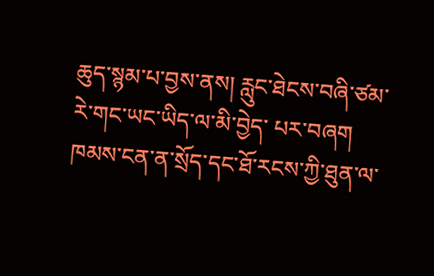ཆུད་སྙམ་པ་བྱས་ནས། རླུང་ཐེངས་བཞི་ཙམ་རེ་གང་ཡང་ཡིད་ལ་མི་བྱེད་ པར་བཞག ཁམས་ངན་ན་སྲོད་དང་ཐོ་རངས་ཀྱི་ཐུན་ལ་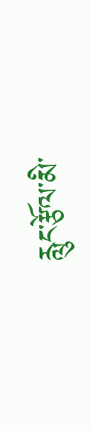རླུང་རྩོལ་མི་